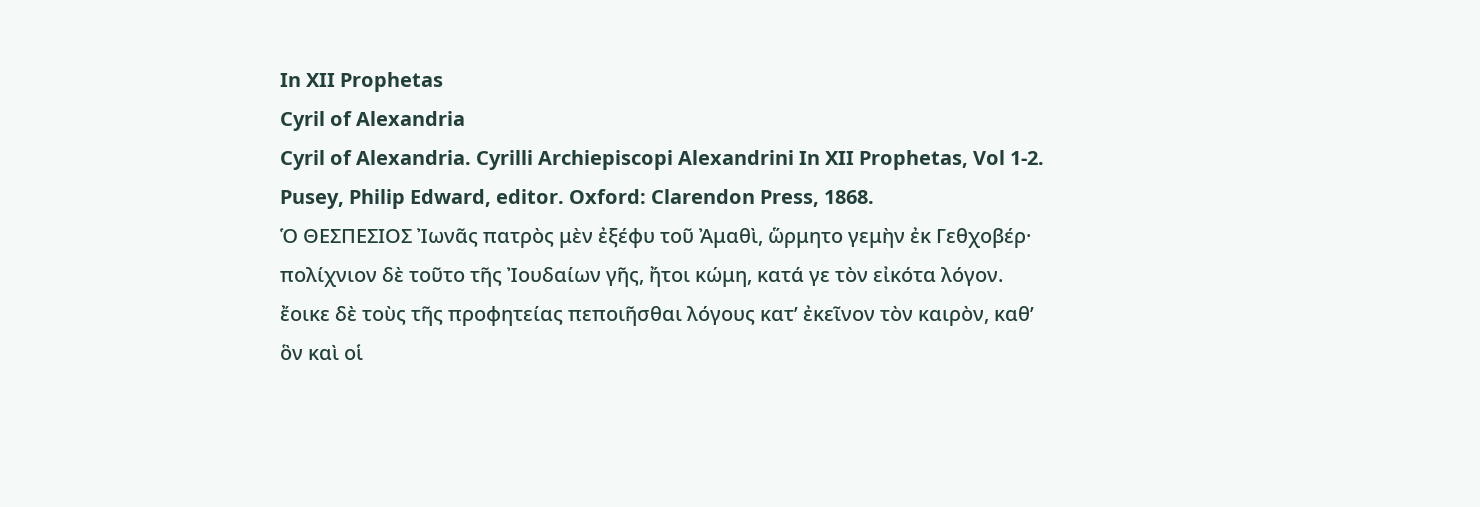In XII Prophetas
Cyril of Alexandria
Cyril of Alexandria. Cyrilli Archiepiscopi Alexandrini In XII Prophetas, Vol 1-2. Pusey, Philip Edward, editor. Oxford: Clarendon Press, 1868.
Ὁ ΘΕΣΠΕΣΙΟΣ Ἰωνᾶς πατρὸς μὲν ἐξέφυ τοῦ Ἀμαθὶ, ὥρμητο γεμὴν ἐκ Γεθχοβέρ· πολίχνιον δὲ τοῦτο τῆς Ἰουδαίων γῆς, ἤτοι κώμη, κατά γε τὸν εἰκότα λόγον. ἔοικε δὲ τοὺς τῆς προφητείας πεποιῆσθαι λόγους κατ’ ἐκεῖνον τὸν καιρὸν, καθ’ ὃν καὶ οἱ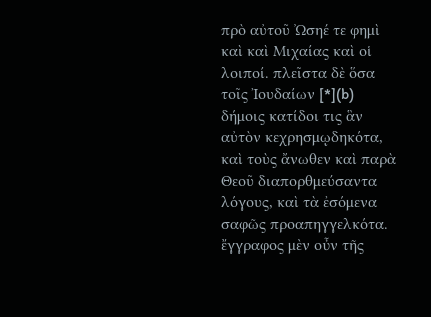πρὸ αὐτοῦ Ὠσηέ τε φημὶ καὶ καὶ Μιχαίας καὶ οἱ λοιποί. πλεῖστα δὲ ὅσα τοῖς Ἰουδαίων [*](b) δήμοις κατίδοι τις ἃν αὐτὸν κεχρησμῳδηκότα, καὶ τοὺς ἄνωθεν καὶ παρὰ Θεοῦ διαπορθμεύσαντα λόγους, καὶ τὰ ἐσόμενα σαφῶς προαπηγγελκότα. ἔγγραφος μὲν οὖν τῆς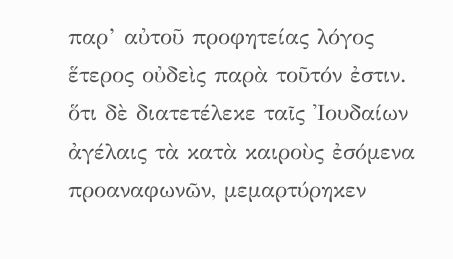παρ’ αὐτοῦ προφητείας λόγος ἕτερος οὐδεὶς παρὰ τοῦτόν ἐστιν. ὅτι δὲ διατετέλεκε ταῖς Ἰουδαίων ἀγέλαις τὰ κατὰ καιροὺς ἐσόμενα προαναφωνῶν, μεμαρτύρηκεν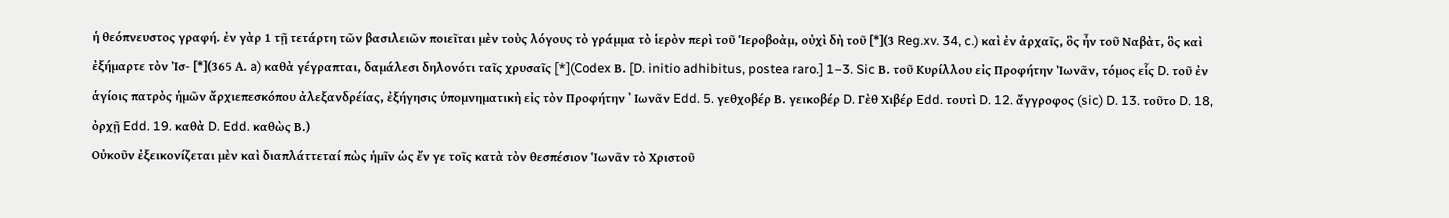ἡ θεόπνευστος γραφή. ἐν γὰρ 1 τῇ τετάρτη τῶν βασιλειῶν ποιεῖται μὲν τοὺς λόγους τὸ γράμμα τὸ ἱερὸν περὶ τοῦ Ἱεροβοὰμ, οὐχὶ δὴ τοῦ [*](3 Reg.xv. 34, c.) καὶ ἐν ἀρχαῖς, ὃς ἦν τοῦ Ναβὰτ, ὃς καὶ ἐξήμαρτε τὸν Ἰσ- [*](365 Α. a) καθὰ γέγραπται, δαμάλεσι δηλονότι ταῖς χρυσαῖς [*](Codex Β. [D. initio adhibitus, postea raro.] 1–3. Sic Β. τοῦ Κυρίλλου εἰς Προφήτην Ἰωνᾶν, τόμος εἷς D. τοῦ ἐν ἁγίοις πατρὸς ἡμῶν ἄρχιεπεσκόπου ἀλεξανδρέίας, ἐξήγησις ὑπομνηματικὴ εἰς τὸν Προφήτην ᾿ Ιωνᾶν Edd. 5. γεθχοβέρ Β. γεικοβέρ D. Γὲθ Χιβέρ Edd. τουτὶ D. 12. ἄγγροφος (sic) D. 13. τοῦτο D. 18, ὀρχῇ Edd. 19. καθὰ D. Edd. καθὼς Β.)
Οὐκοῦν ἐξεικονίζεται μὲν καὶ διαπλάττεταί πὼς ἡμῖν ὡς ἔν γε τοῖς κατὰ τὸν θεσπέσιον Ἱωνᾶν τὸ Χριστοῦ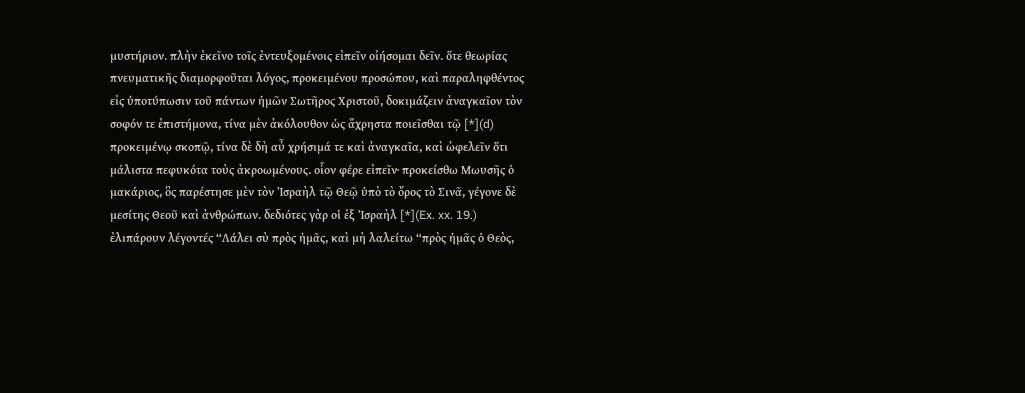μυστήριον. πλὴν ἐκεῖνο τοῖς ἐντευξομένοις εἰπεῖν οἰήσομαι δεῖν. ὅτε θεωρίας πνευματικῆς διαμορφοῦται λόγος, προκειμένου προσώπου, καὶ παραληφθέντος εἰς ὑποτύπωσιν τοῦ πάντων ἡμῶν Σωτῆρος Χριστοῦ, δοκιμάζειν ἀναγκαῖον τὸν σοφόν τε ἐπιστήμονα, τίνα μὲν ἀκόλουθον ὡς ἄχρηστα ποιεῖσθαι τῷ [*](d) προκειμένῳ σκοπῷ, τίνα δὲ δὴ αὖ χρήσιμά τε καὶ ἀναγκαῖα, καὶ ὠφελεῖν ὅτι μάλιστα πεφυκότα τοὺς ἀκροωμένους. οἷον φέρε εἰπεῖν· προκείσθω Μωυσῆς ὁ μακάριος, ὃς παρέστησε μὲν τὸν Ἰσραὴλ τῷ Θεῷ ὑπὸ τὸ ὄρος τὸ Σινᾶ, γέγονε δὲ μεσίτης Θεοῦ καὶ ἀνθρώπων. δεδιότες γὰρ οἱ ἐξ Ἰσραὴλ [*](Ex. xx. 19.) ἐλιπάρουν λέγοντές “Λάλει σὺ πρὸς ἡμᾶς, καὶ μὴ λαλείτω “πρὸς ἡμᾶς ὁ Θεὸς,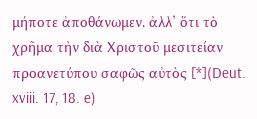μήποτε ἀποθάνωμεν. ἀλλ’ ὅτι τὸ χρῆμα τὴν διὰ Χριστοῦ μεσιτείαν προανετύπου σαφῶς αὐτὸς [*](Deut. xviii. 17, 18. e)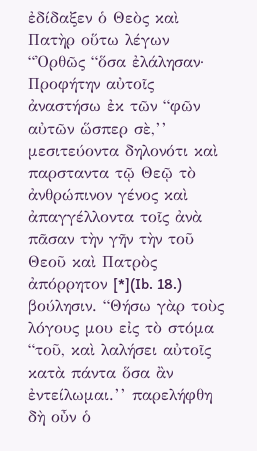ἐδίδαξεν ὁ Θεὸς καὶ Πατὴρ οὕτω λέγων “Ὀρθῶς “ὅσα ἐλάλησαν· Προφήτην αὐτοῖς ἀναστήσω ἐκ τῶν “φῶν αὐτῶν ὥσπερ σὲ,’’ μεσιτεύοντα δηλονότι καὶ παρσταντα τῷ Θεῷ τὸ ἀνθρώπινον γένος καὶ ἀπαγγέλλοντα τοῖς ἀνὰ πᾶσαν τὴν γῆν τὴν τοῦ Θεοῦ καὶ Πατρὸς ἀπόρρητον [*](Ib. 18.) βούλησιν. “Θήσω γὰρ τοὺς λόγους μου εἰς τὸ στόμα “τοῦ, καὶ λαλήσει αὐτοῖς κατὰ πάντα ὅσα ἂν ἐντείλωμαι.’’ παρελήφθη δὴ οὖν ὁ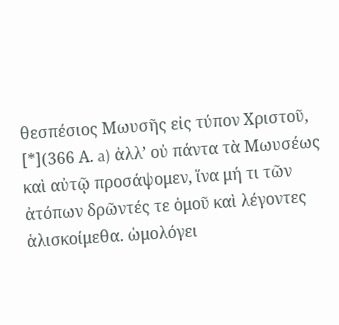θεσπέσιος Μωυσῆς εἰς τύπον Χριστοῦ, [*](366 Α. a) ἀλλ’ οὐ πάντα τὰ Μωυσέως καὶ αὐτῷ προσάψομεν, ἵνα μή τι τῶν ἀτόπων δρῶντές τε ὁμοῦ καὶ λέγοντες ἁλισκοίμεθα. ὡμολόγει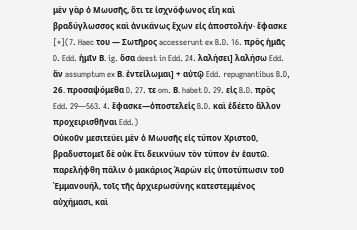μὲν γὰρ ὁ Μωυσῆς, ὅτι τε ἰσχνόφωνος εἴη καὶ βραδύγλωσσος καὶ ἀνικάνως ἔχων εἰς ἀποστολήν· ἔφασκε [*](7. Haec του — Σωτῆρος accesserunt ex B.D. 16. πρὸς ἡμᾶς D. Edd. ἡμῖν Β. ig. ὅσα deest in Edd. 24. λαλήσει] λαλήσω Edd. ἄν assumptum ex Β. ἐντεἰλωμαι] + αὐτῷ Edd. repugnantibus B.D, 26. προσαψόμεθα D. 27. τε om. Β. habet D. 29. εἰς B.D. πρὸς Edd. 29—563. 4. ἔφασκε—ὀποστελεἱς B.D. καὶ ἐδέετο ἄλλον προχειρισθῆναι Edd.)
Οὐκοῦν μεσιτεύει μὲν ὁ Μωυσῆς εἰς τύπον Χριστοῦ, βραδυστομεῖ δὲ οὐκ ἔτι δεικνύων τὸν τύπον ἐν ἑαυτῶ. παρελήφθη πάλιν ὁ μακάριος Ἀαρὼν εἰς ὑποτύπωσιν τοῦ Ἐμμανουήλ, τοῖς τῆς ἀρχιερωσύνης κατεστεμμένος αὐχήμασι, καὶ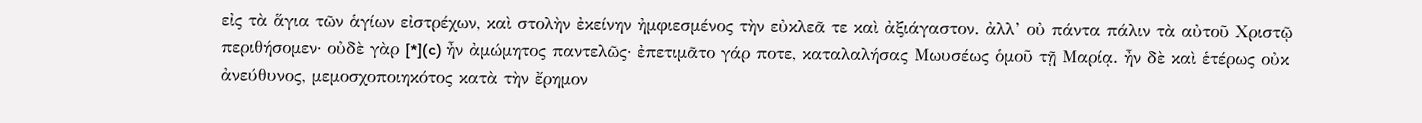εἰς τὰ ἅγια τῶν ἁγίων εἰστρέχων, καὶ στολὴν ἐκείνην ἠμφιεσμένος τὴν εὐκλεᾶ τε καὶ ἀξιάγαστον. ἀλλ’ οὐ πάντα πάλιν τὰ αὐτοῦ Χριστῷ περιθήσομεν· οὐδὲ γὰρ [*](c) ἦν ἀμώμητος παντελῶς· ἐπετιμᾶτο γάρ ποτε, καταλαλήσας Μωυσέως ὁμοῦ τῇ Μαρίᾳ. ἦν δὲ καὶ ἑτέρως οὐκ ἀνεύθυνος, μεμοσχοποιηκότος κατὰ τὴν ἔρημον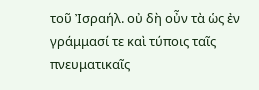τοῦ Ἰσραήλ. οὐ δὴ οὖν τὰ ὡς ἐν γράμμασί τε καὶ τύποις ταῖς πνευματικαῖς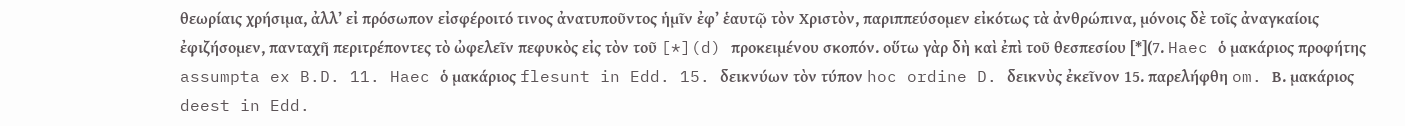θεωρίαις χρήσιμα, ἀλλ’ εἰ πρόσωπον εἰσφέροιτό τινος ἀνατυποῦντος ἡμῖν ἐφ’ ἑαυτῷ τὸν Χριστὸν, παριππεύσομεν εἰκότως τὰ ἀνθρώπινα, μόνοις δὲ τοῖς ἀναγκαίοις ἐφιζήσομεν, πανταχῆ περιτρέποντες τὸ ὠφελεῖν πεφυκὸς εἰς τὸν τοῦ [*](d) προκειμένου σκοπόν. οὕτω γὰρ δὴ καὶ ἐπὶ τοῦ θεσπεσίου [*](7. Haec ὁ μακάριος προφήτης assumpta ex B.D. 11. Haec ὁ μακάριος flesunt in Edd. 15. δεικνύων τὸν τύπον hoc ordine D. δεικνὺς ἐκεῖνον 15. παρελήφθη om. Β. μακάριος deest in Edd.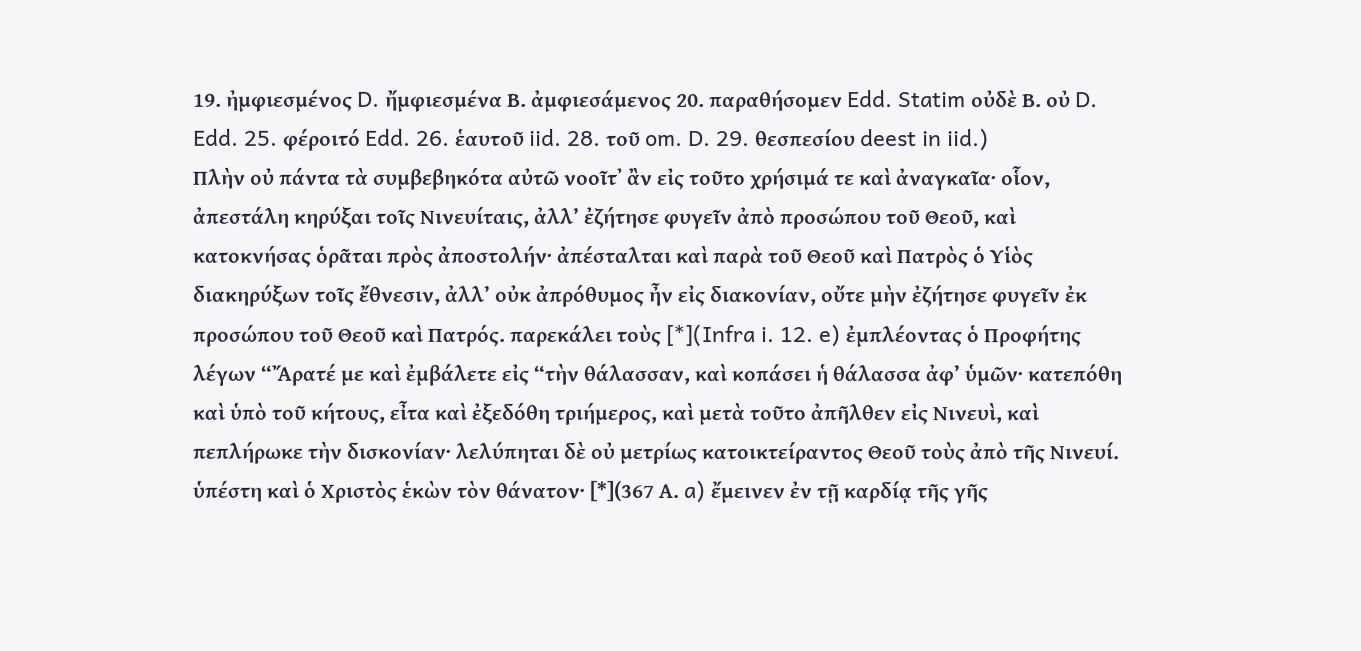19. ἠμφιεσμένος D. ἤμφιεσμένα Β. ἀμφιεσάμενος 20. παραθήσομεν Edd. Statim οὐδὲ Β. οὐ D. Edd. 25. φέροιτό Edd. 26. ἑαυτοῦ iid. 28. τοῦ om. D. 29. θεσπεσίου deest in iid.)
Πλὴν οὐ πάντα τὰ συμβεβηκότα αὐτῶ νοοῖτ᾿ ἂν εἰς τοῦτο χρήσιμά τε καὶ ἀναγκαῖα· οἷον, ἀπεστάλη κηρύξαι τοῖς Νινευίταις, ἀλλ’ ἐζήτησε φυγεῖν ἀπὸ προσώπου τοῦ Θεοῦ, καὶ κατοκνήσας ὁρᾶται πρὸς ἀποστολήν· ἀπέσταλται καὶ παρὰ τοῦ Θεοῦ καὶ Πατρὸς ὁ Υἱὸς διακηρύξων τοῖς ἔθνεσιν, ἀλλ’ οὐκ ἀπρόθυμος ἦν εἰς διακονίαν, οὔτε μὴν ἐζήτησε φυγεῖν ἐκ προσώπου τοῦ Θεοῦ καὶ Πατρός. παρεκάλει τοὺς [*](Infra i. 12. e) ἐμπλέοντας ὁ Προφήτης λέγων “Ἄρατέ με καὶ ἐμβάλετε εἰς “τὴν θάλασσαν, καὶ κοπάσει ἡ θάλασσα ἀφ’ ὑμῶν· κατεπόθη καὶ ὑπὸ τοῦ κήτους, εἶτα καὶ ἐξεδόθη τριήμερος, καὶ μετὰ τοῦτο ἀπῆλθεν εἰς Νινευὶ, καὶ πεπλήρωκε τὴν δισκονίαν· λελύπηται δὲ οὐ μετρίως κατοικτείραντος Θεοῦ τοὺς ἀπὸ τῆς Νινευί. ὑπέστη καὶ ὁ Χριστὸς ἑκὼν τὸν θάνατον· [*](367 Α. a) ἔμεινεν ἐν τῇ καρδίᾳ τῆς γῆς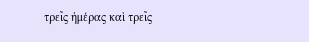τρεῖς ἡμέρας καὶ τρεῖς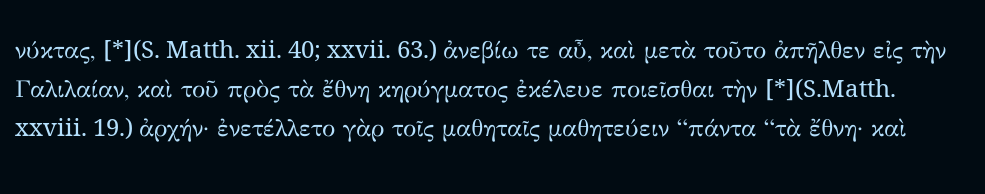νύκτας, [*](S. Matth. xii. 40; xxvii. 63.) ἀνεβίω τε αὖ, καὶ μετὰ τοῦτο ἀπῆλθεν εἰς τὴν Γαλιλαίαν, καὶ τοῦ πρὸς τὰ ἔθνη κηρύγματος ἐκέλευε ποιεῖσθαι τὴν [*](S.Matth. xxviii. 19.) ἀρχήν· ἐνετέλλετο γὰρ τοῖς μαθηταῖς μαθητεύειν “πάντα “τὰ ἔθνη· καὶ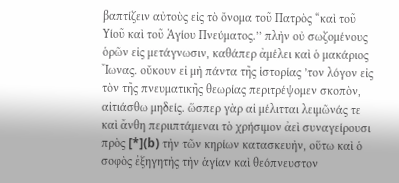βαπτίζειν αὐτοὺς εἰς τὸ ὄνομα τοῦ Πατρὸς “καὶ τοῦ Υίοῦ καὶ τοῦ Ἁγίου Πνεύματος.’’ πλὴν οὐ σωζομένους ὁρῶν εἰς μετάγνωσιν, καθάπερ ἀμέλει καὶ ὁ μακάριος Ἴωνας. οὔκουν εἰ μὴ πάντα τῆς ἱστορίας ’τον λόγον εἰς τὸν τῆς πνευματικῆς θεωρίας περιτρέψομεν σκοπὸν, αἰτιάσθω μηδείς. ὥσπερ γὰρ αἰ μέλιτται λειμῶνάς τε καὶ ἄνθη περιιπτάμεναι τὸ χρήσιμον ἀεὶ συναγείρουσι πρὸς [*](b) τὴν τῶν κηρίων κατασκευὴν, οὕτω καὶ ὁ σοφὸς ἐξηγητὴς τὴν ἁγίαν καὶ θεόπνευστον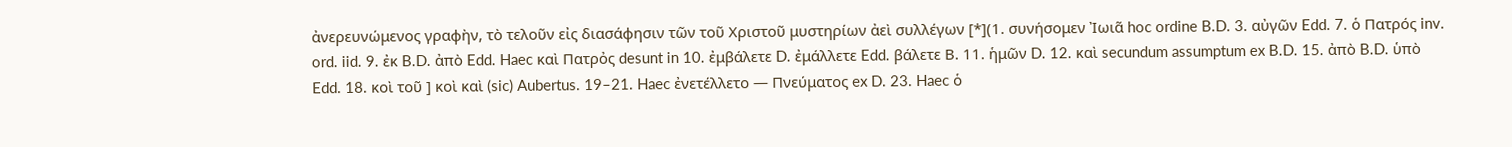ἀνερευνώμενος γραφὴν, τὸ τελοῦν εἰς διασάφησιν τῶν τοῦ Χριστοῦ μυστηρίων ἀεὶ συλλέγων [*](1. συνήσομεν Ἰωιᾶ hoc ordine B.D. 3. αὐγῶν Edd. 7. ὁ Πατρός inv. ord. iid. 9. ἐκ B.D. ἀπὸ Edd. Haec καὶ Πατρὀς desunt in 10. ἐμβάλετε D. ἐμάλλετε Edd. βάλετε Β. 11. ἡμῶν D. 12. καὶ secundum assumptum ex B.D. 15. ἀπὸ B.D. ὑπὸ Edd. 18. κοὶ τοῦ ] κοὶ καὶ (sic) Aubertus. 19–21. Haec ἐνετέλλετο — Πνεύματος ex D. 23. Haec ὁ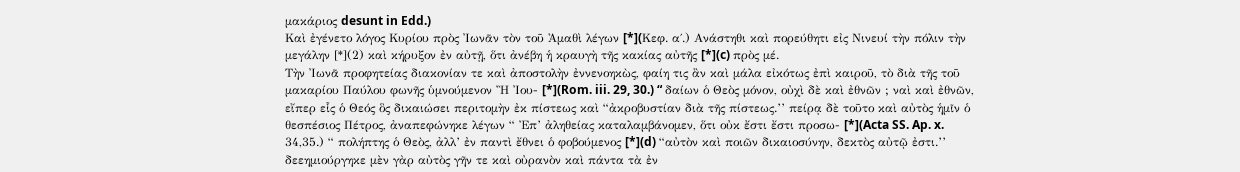μακάριος desunt in Edd.)
Καὶ ἐγένετο λόγος Κυρίου πρὸς Ἰωνᾶν τὸν τοῦ Ἀμαθὶ λέγων [*](Kεφ. α΄.) Ανάστηθι καὶ πορεύθητι εἰς Νινευί τὴν πόλιν τὴν μεγάλην [*](2) καὶ κήρυξον ἐν αὐτῇ, ὅτι ἀνέβη ἡ κραυγὴ τῆς κακίας αὐτῆς [*](c) πρὸς μέ.
Τὴν Ἰωνᾶ προφητείας διακονίαν τε καὶ ἀποστολὴν ἐννενοηκὼς, φαίη τις ἂν καὶ μάλα εἰκότως ἐπὶ καιροῦ, τὸ διὰ τῆς τοῦ μακαρίου Παύλου φωνῆς ὑμνούμενον Ἢ Ἰου- [*](Rom. iii. 29, 30.) “ δαίων ὁ Θεὸς μόνον, οὐχὶ δὲ καὶ ἐθνῶν ; ναὶ καὶ ἐθνῶν, εἴπερ εἷς ὁ Θεός ὃς δικαιώσει περιτομὴν ἐκ πίστεως καὶ “ἀκροβυστίαν διὰ τῆς πίστεως.’’ πείρᾳ δὲ τοῦτο καὶ αὐτὸς ἡμῖν ὁ θεσπέσιος Πέτρος, ἀναπεφώνηκε λέγων “ Ἐπ’ ἀληθείας καταλαμβάνομεν, ὅτι οὐκ ἔστι ἔστι προσω- [*](Acta SS. Ap. x. 34,35.) “ πολήπτης ὁ Θεὸς, ἀλλ’ ἐν παντὶ ἔθνει ὁ φοβούμενος [*](d) “αὐτὸν καὶ ποιῶν δικαιοσύνην, δεκτὸς αὐτῷ ἐστι.’’ δεεημιούργηκε μὲν γὰρ αὐτὸς γῆν τε καὶ οὐρανὸν καὶ πάντα τὰ ἐν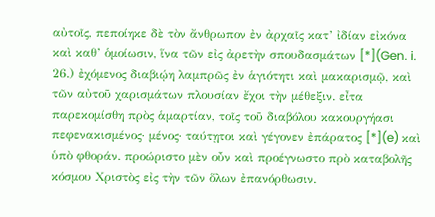αὐτοῖς, πεποίηκε δὲ τὸν ἄνθρωπον ἐν ἀρχαῖς κατ’ ἰδίαν εἰκόνα καὶ καθ’ ὁμοίωσιν, ἵνα τῶν εἰς ἀρετὴν σπουδασμάτων [*](Gen. i. 26.) ἐχόμενος διαβιῴη λαμπρῶς ἐν ἁγιότητι καὶ μακαρισμῷ, καὶ τῶν αὐτοῦ χαρισμάτων πλουσίαν ἔχοι τὴν μέθεξιν. εἶτα παρεκομίσθη πρὸς ἁμαρτίαν, τοῖς τοῦ διαβόλου κακουργήασι πεφενακισμένος· μένος· ταύτῃτοι καὶ γέγονεν ἐπάρατος [*](e) καὶ ὑπὸ φθοράν. προώριστο μὲν οὖν καὶ προέγνωστο πρὸ καταβολῆς κόσμου Χριστὸς εἰς τὴν τῶν ὅλων ἐπανόρθωσιν.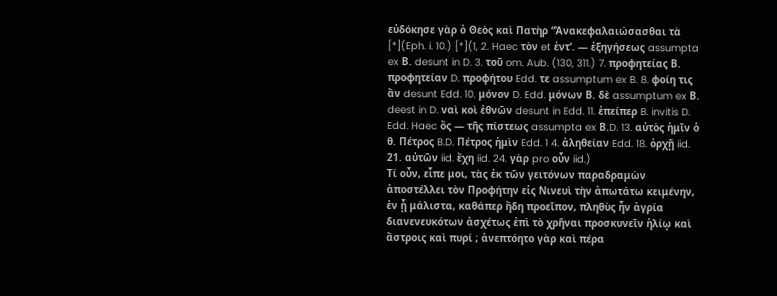εὐδόκησε γὰρ ὁ Θεὸς καὶ Πατὴρ “Ἀνακεφαλαιώσασθαι τὰ [*](Eph. i. 10.) [*](1, 2. Haec τὸν et ἐντ’. — ἐξηγήσεως assumpta ex Β. desunt in D. 3. τοῦ om. Aub. (130, 311.) 7. προφητείας Β. προφητείαν D. προφήτου Edd. τε assumptum ex B. 8. φοίη τις ἄν desunt Edd. 10. μόνον D. Edd. μόνων Β. δὲ assumptum ex Β. deest in D. ναὶ κοὶ ἐθνῶν desunt in Edd. 11. ἐπείπερ B. invitis D. Edd. Haec ὅς — τῆς πίστεως assumpta ex Β.D. 13. αὐτὸς ἡμῖν ὁ θ. Πέτρος B.D. Πέτρος ἡμὶν Edd. 1 4. ἀληθείαν Edd. 18. ὀρχῇ iid. 21. αὐτῶν iid. ἔχη iid. 24. γὰρ pro οὖν iid.)
Τί οὖν, εἶπε μοι, τὰς ἐκ τῶν γειτόνων παραδραμὼν ἀποστέλλει τὸν Προφήτην εἰς Νινευὶ τὴν ἀπωτάτω κειμένην, ἐν ᾗ μάλιστα, καθάπερ ἤδη προεῖπον, πληθὺς ἦν ἀγρία διανενευκότων ἀσχέτως ἐπὶ τὸ χρῆναι προσκυνεῖν ἡλίῳ καὶ ἄστροις καὶ πυρί ; ἀνεπτόητο γὰρ καὶ πέρα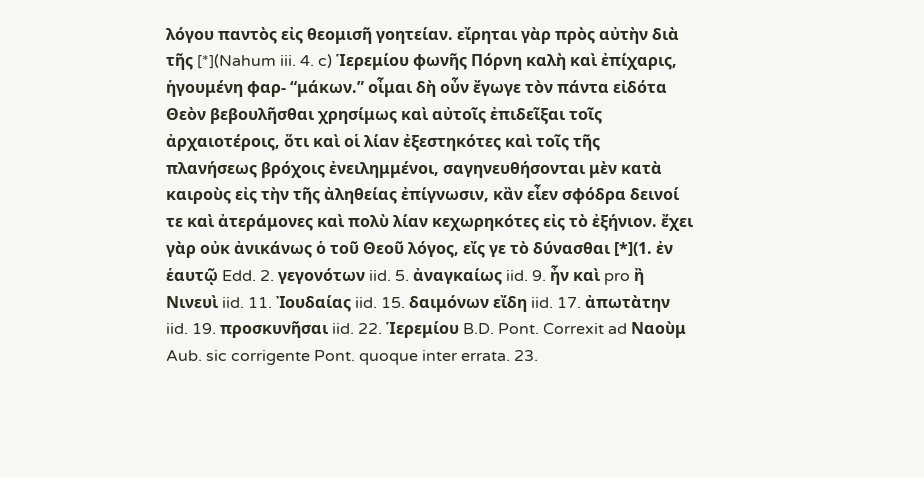λόγου παντὸς εἰς θεομισῆ γοητείαν. εἴρηται γὰρ πρὸς αὐτὴν διὰ τῆς [*](Nahum iii. 4. c) Ἱερεμίου φωνῆς Πόρνη καλὴ καὶ ἐπίχαρις, ἡγουμένη φαρ- “μάκων.” οἶμαι δὴ οὖν ἔγωγε τὸν πάντα εἰδότα Θεὸν βεβουλῆσθαι χρησίμως καὶ αὐτοῖς ἐπιδεῖξαι τοῖς ἀρχαιοτέροις, ὅτι καὶ οἱ λίαν ἐξεστηκότες καὶ τοῖς τῆς πλανήσεως βρόχοις ἐνειλημμένοι, σαγηνευθήσονται μὲν κατὰ καιροὺς εἰς τὴν τῆς ἀληθείας ἐπίγνωσιν, κἂν εἶεν σφόδρα δεινοί τε καὶ ἀτεράμονες καὶ πολὺ λίαν κεχωρηκότες εἰς τὸ ἐξήνιον. ἔχει γὰρ οὐκ ἀνικάνως ὁ τοῦ Θεοῦ λόγος, εἴς γε τὸ δύνασθαι [*](1. ἐν ἑαυτῷ Edd. 2. γεγονότων iid. 5. ἀναγκαίως iid. 9. ἦν καὶ pro ἢ Νινευὶ iid. 11. Ἰουδαίας iid. 15. δαιμόνων εἴδη iid. 17. ἀπωτὰτην iid. 19. προσκυνῆσαι iid. 22. Ἱερεμίου B.D. Pont. Correxit ad Ναοὺμ Aub. sic corrigente Pont. quoque inter errata. 23.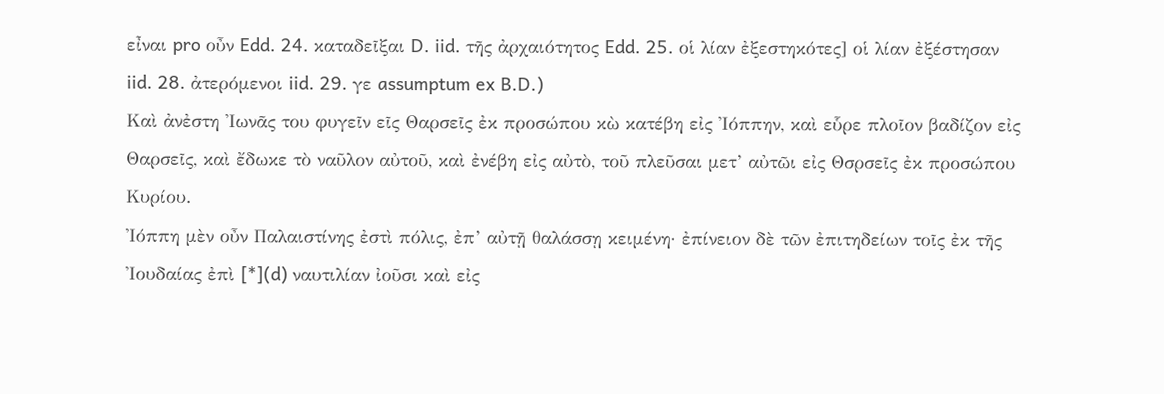εἶναι pro οὖν Edd. 24. καταδεῖξαι D. iid. τῆς ἀρχαιότητος Edd. 25. οἱ λίαν ἐξεστηκότες] οἱ λίαν ἐξέστησαν iid. 28. ἀτερόμενοι iid. 29. γε assumptum ex B.D.)
Καὶ ἀνἐστη Ἰωνᾶς του φυγεῖν εῖς Θαρσεῖς ἐκ προσώπου κὼ κατέβη εἰς Ἰόππην, καὶ εὗρε πλοῖον βαδίζον εἰς Θαρσεῖς, καὶ ἔδωκε τὸ ναῦλον αὐτοῦ, καὶ ἐνέβη εἰς αὐτὸ, τοῦ πλεῦσαι μετ’ αὐτῶι εἰς Θσρσεῖς ἐκ προσώπου Κυρίου.
Ἰόππη μὲν οὖν Παλαιστίνης ἐστὶ πόλις, ἐπ’ αὐτῇ θαλάσσῃ κειμένη· ἐπίνειον δὲ τῶν ἐπιτηδείων τοῖς ἐκ τῆς Ἰουδαίας ἐπὶ [*](d) ναυτιλίαν ἰοῦσι καὶ εἰς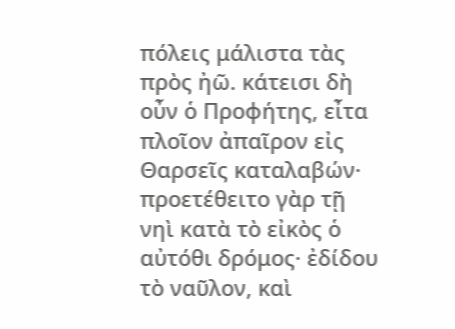πόλεις μάλιστα τὰς πρὸς ἠῶ. κάτεισι δὴ οὖν ὁ Προφήτης, εἶτα πλοῖον ἀπαῖρον εἰς Θαρσεῖς καταλαβών· προετέθειτο γὰρ τῇ νηὶ κατὰ τὸ εἰκὸς ὁ αὐτόθι δρόμος· ἐδίδου τὸ ναῦλον, καὶ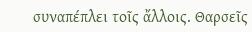συναπέπλει τοῖς ἄλλοις. Θαρσεῖς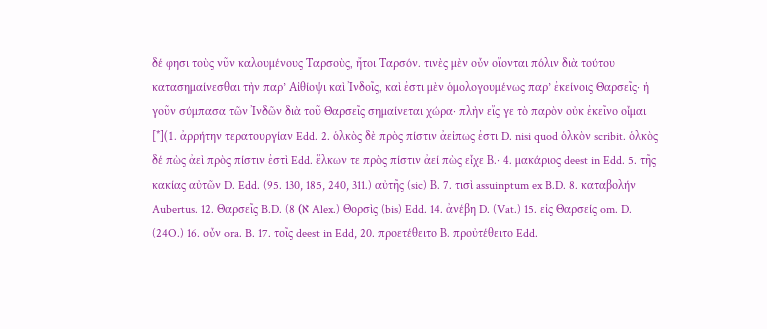δέ φησι τοὺς νῦν καλουμένους Ταρσοὺς, ἤτοι Ταρσόν. τινὲς μὲν οὖν οἴονται πόλιν διὰ τούτου κατασημαίνεσθαι τὴν παρ’ Αἰθίοψι καὶ Ἰνδοῖς, καὶ ἐστι μὲν ὁμολογουμένως παρ’ ἐκείνοις Θαρσεῖς· ἡ γοῦν σύμπασα τῶν Ἰνδῶν διὰ τοῦ Θαρσεῖς σημαίνεται χώρα· πλὴν εἴς γε τὸ παρὸν οὐκ ἐκεῖνο οἶμαι [*](1. ἀρρήτην τερατουργίαν Edd. 2. ὁλκὸς δὲ πρὸς πίστιν ἀεἰπως ἐστι D. nisi quod ὁλκὸν scribit. ὁλκὸς δέ πὼς ἀεὶ πρὸς πίστιν ἐστὶ Edd. ἕλκων τε πρὸς πίστιν ἀεί πὼς εἶχε Β.· 4. μακάριος deest in Edd. 5. τῆς κακίας αὐτῶν D. Edd. (95. 130, 185, 240, 311.) αὐτῆς (sic) Β. 7. τισὶ assuinptum ex B.D. 8. καταβολήν Aubertus. 12. Θαρσεῖς B.D. (8 (ℵ Alex.) Θορσὶς (bis) Edd. 14. ἀνέβη D. (Vat.) 15. εἰς Θαρσείς om. D. (24O.) 16. οὖν ora. B. 17. τοῖς deest in Edd, 20. προετέθειτο Β. προὐτέθειτο Edd.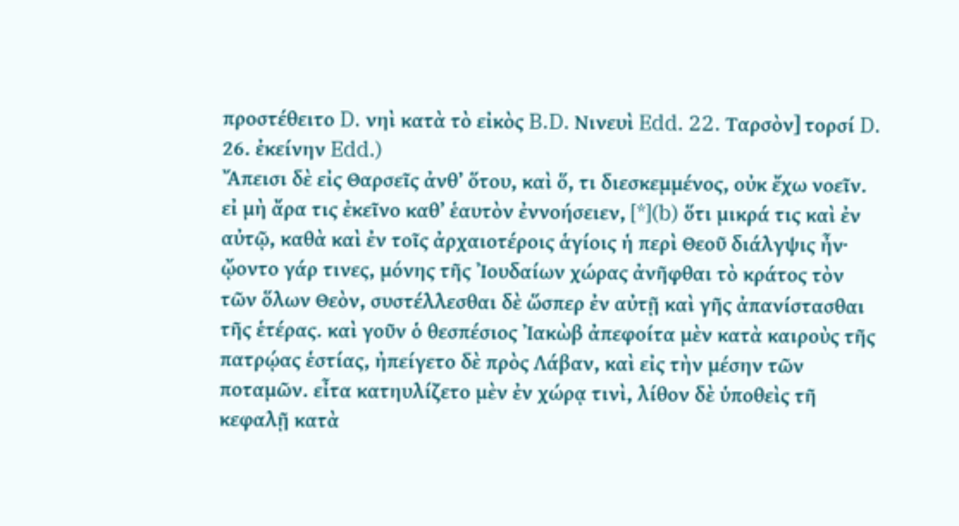προστέθειτο D. νηὶ κατὰ τὸ εἰκὸς B.D. Νινευὶ Edd. 22. Ταρσὸν] τορσί D. 26. ἐκείνην Edd.)
Ἄπεισι δὲ εἰς Θαρσεῖς ἀνθ’ ὅτου, καὶ ὅ, τι διεσκεμμένος, οὐκ ἔχω νοεῖν. εἰ μὴ ἄρα τις ἐκεῖνο καθ’ ἑαυτὸν ἐννοήσειεν, [*](b) ὅτι μικρά τις καὶ ἐν αὐτῷ, καθὰ καὶ ἐν τοῖς ἀρχαιοτέροις ἁγίοις ἡ περὶ Θεοῦ διάλγψις ἦν· ᾤοντο γάρ τινες, μόνης τῆς Ἰουδαίων χώρας ἀνῆφθαι τὸ κράτος τὸν τῶν ὅλων Θεὸν, συστέλλεσθαι δὲ ὥσπερ ἐν αὐτῇ καὶ γῆς ἀπανίστασθαι τῆς ἑτέρας. καὶ γοῦν ὁ θεσπέσιος Ἰακὼβ ἀπεφοίτα μὲν κατὰ καιροὺς τῆς πατρῴας ἑστίας, ἠπείγετο δὲ πρὸς Λάβαν, καὶ εἰς τὴν μέσην τῶν ποταμῶν. εἶτα κατηυλίζετο μὲν ἐν χώρᾳ τινὶ, λίθον δὲ ὑποθεὶς τῆ κεφαλῇ κατὰ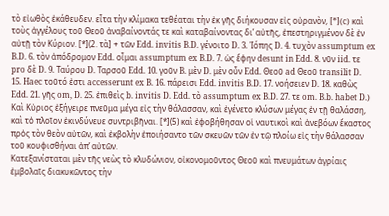τὸ εἰωθὸς ἐκάθευδεν. εἶτα τὴν κλίμακα τεθέαται τὴν ἐκ γῆς διήκουσαν εἰς οὐρανὸν, [*](c) καὶ τοὺς ἀγγέλους τοῦ Θεοῦ ἀναβαίνοντάς τε καὶ καταβαίνοντας δι’ αὐτῆς, ἐπεστηριγμένον δὲ ἐν αὐτῇ τὸν Κύριον. [*](2. τὰ] + τῶν Edd. invitis B.D. γένοιτο D. 3. Ἰόπης D. 4. τυχὸν assumptum ex B.D. 6. τὸν ἀπόδρομον Edd. οἶμαι assumptum ex B.D. 7. ὡς ἔφην desunt in Edd. 8. νῦν iid. τε pro δὲ D. 9. Ταύρου D. Ταρσοῦ Edd. 10. γοῦν B. μὲν D. μὲν οὖν Edd. Θεοῦ ad Θεοῦ transilit D. 15. Haec τοῦτό ἐστι accesserunt ex B. 16. πάρεισι Edd. invitis B.D. 17. νοήσειεν D. 18. καθὼς Edd. 21. γῆς om, D. 25. ἐπιθεὶς b. invitis D. Edd. τὸ assumptum ex B.D. 27. τε om. B.b. habet D.)
Καὶ Κὐριος ἐξήγειρε πνεῦμα μέγα εἰς τὴν θάλασσαν, καὶ ἐγένετο κλύσων μέγας ἐν τῇ θαλάσση, καὶ τὀ πλοῖον ἐκινδύνευε συντριβῆναι. [*](5) καὶ ἐφοβήθησαν οἱ ναυτικοὶ καὶ ἀνεβόων ἕκαστος πρὀς τὸν θεὸν αὐτῶν, καὶ ἐκβολὴν ἐποιήσαντο τῶν σκευῶν τῶν ἐν τῶ̣ πλοίω εἰς τὴν θάλασσαν τοῦ κουφισθήναι ἀπ’ αὐτῶν.
Κατεξανίσταται μὲν τῆς νεὼς τὸ κλυδώνιον, οἰκονομοῦντος Θεοῦ καὶ πνευμάτων ἀγρίαις ἐμβολαῖς διακυκῶντος τὴν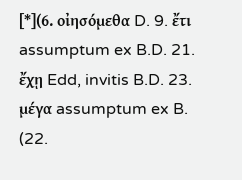[*](6. οἰησόμεθα D. 9. ἔτι assumptum ex B.D. 21. ἔχῃ Edd, invitis B.D. 23. μέγα assumptum ex B. (22.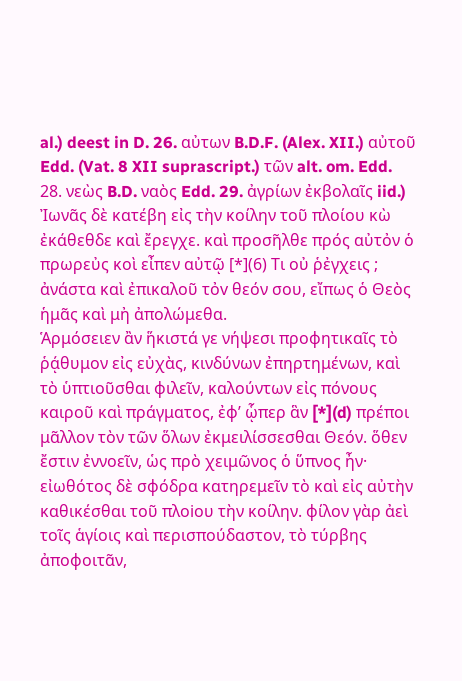al.) deest in D. 26. αὐτων B.D.F. (Alex. XII.) αὐτοῦ Edd. (Vat. 8 XII suprascript.) τῶν alt. om. Edd. 28. νεὼς B.D. ναὸς Edd. 29. ἀγρίων ἐκβολαῖς iid.)
Ἰωνᾶς δὲ κατέβη εἰς τὴν κοίλην τοῦ πλοίου κὼ ἐκάθεθδε καὶ ἔρεγχε. καὶ προσῆλθε πρός αὐτὀν ὁ πρωρεὐς κοὶ εἶπεν αὐτῷ [*](6) Τι οὐ ῥἐγχεις ; ἀνάστα καὶ ἐπικαλοῦ τὀv θεόν σου, εἴπως ὁ Θεὸς ἡμᾶς καὶ μἠ ἀπολώμεθα.
Ἁρμόσειεν ἂν ἥκιστά γε νήψεσι προφητικαῖς τὸ ῥᾴθυμον εἰς εὐχὰς, κινδύνων ἐπηρτημένων, καὶ τὸ ὑπτιοῦσθαι φιλεῖν, καλούντων εἰς πόνους καιροῦ καὶ πράγματος, ἐφ’ ᾧπερ ἃν [*](d) πρέποι μᾶλλον τὸν τῶν ὅλων ἐκμειλίσσεσθαι Θεόν. ὅθεν ἔστιν ἐννοεῖν, ὡς πρὸ χειμῶνος ὁ ὕπνος ἦν· εἰωθότος δὲ σφόδρα κατηρεμεῖν τὸ καὶ εἰς αὐτὴν καθικέσθαι τοῦ πλοiου τὴν κοίλην. φίλον γὰρ ἀεὶ τοῖς ἁγίοις καὶ περισπούδαστον, τὸ τύρβης ἀποφοιτᾶν,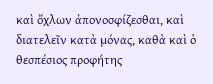καὶ ὄχλων ἀπονοσφίζεσθαι, καὶ διατελεῖν κατὰ μόνας, καθὰ καὶ ὁ θεσπέσιος προφήτης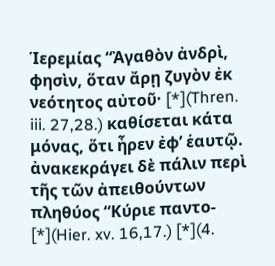Ἱερεμίας “Ἀγαθὸν ἀνδρὶ, φησὶν, ὅταν ἄρῃ ζυγὸν ἐκ νεότητος αὐτοῦ· [*](Thren. iii. 27,28.) καθίσεται κάτα μόνας, ὅτι ἦρεν ἐφ’ ἑαυτῷ. ἀνακεκράγει δὲ πάλιν περὶ τῆς τῶν ἀπειθούντων πληθύος “Κύριε παντο- [*](Hier. xv. 16,17.) [*](4.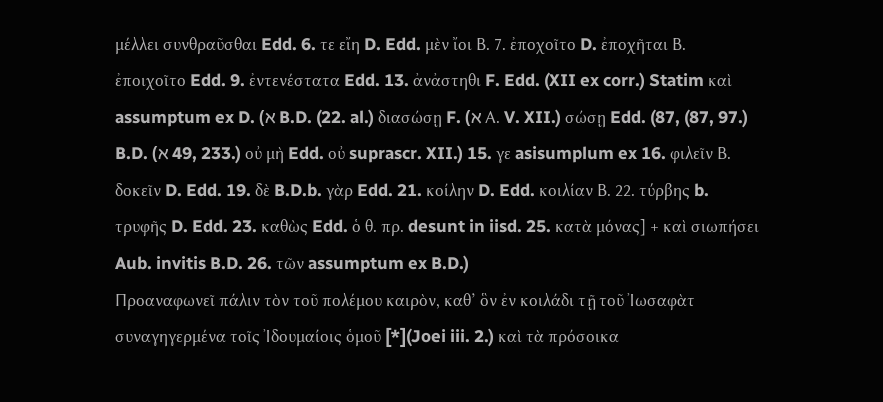μέλλει συνθραῦσθαι Edd. 6. τε εἴη D. Edd. μὲν ἴοι Β. 7. ἐποχοῖτο D. ἐποχῆται Β. ἐποιχοῖτο Edd. 9. ἐντενέστατα Edd. 13. ἀνἀστηθι F. Edd. (XII ex corr.) Statim καὶ assumptum ex D. (ℵ B.D. (22. al.) διασώσῃ F. (ℵ Α. V. XII.) σώσῃ Edd. (87, (87, 97.) B.D. (ℵ 49, 233.) οὐ μὴ Edd. οὐ suprascr. XII.) 15. γε asisumplum ex 16. φιλεῖν Β. δοκεῖν D. Edd. 19. δὲ B.D.b. γὰρ Edd. 21. κοίλην D. Edd. κοιλίαν Β. 22. τύρβης b. τρυφῆς D. Edd. 23. καθὼς Edd. ὁ θ. πρ. desunt in iisd. 25. κατὰ μόνας] + καὶ σιωπήσει Aub. invitis B.D. 26. τῶν assumptum ex B.D.)
Προαναφωνεῖ πάλιν τὸν τοῦ πολέμου καιρὸν, καθ’ ὃν ἐν κοιλάδι τῇ τοῦ Ἰωσαφὰτ συναγηγερμένα τοῖς Ἰδουμαίοις ὁμοῦ [*](Joei iii. 2.) καὶ τὰ πρόσοικα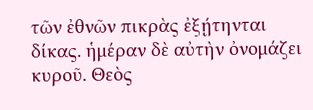τῶν ἐθνῶν πικρὰς ἐξῄτηνται δίκας. ἡμέραν δὲ αὐτὴν ὀνομάζει κυροῦ. Θεὸς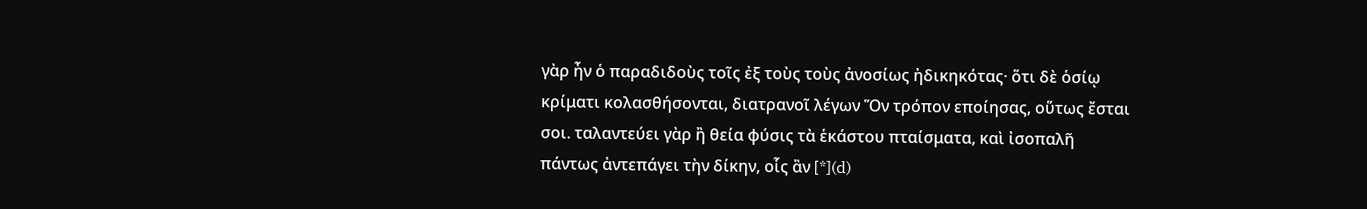γὰρ ἦν ὁ παραδιδοὺς τοῖς ἐξ τοὺς τοὺς ἀνοσίως ἠδικηκότας· ὅτι δὲ ὁσίῳ κρίματι κολασθήσονται, διατρανοῖ λέγων Ὅν τρόπον εποίησας, οὕτως ἔσται σοι. ταλαντεύει γὰρ ἢ θεία φύσις τὰ ἑκάστου πταίσματα, καὶ ἰσοπαλῆ πάντως ἀντεπάγει τὴν δίκην, οἷς ἂν [*](d)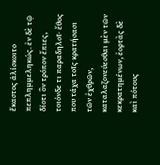ἕκαστος ἁλίσκοιτο πεπλημμεληκώς. ἐν δὲ τῷ δίοτι ὃν τρόπον ἔπιες, τοιόνδε τι παραδηλοῖ· ἔθος που τάχα τοῖς κρατήσασι τῶν ἐχθρῶν, καταλαζονεύεσθαι μὲν τῶν κεκρατημένων, ἐορτὰς δὲ καὶ πότους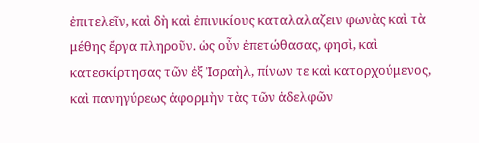ἐπιτελεῖν, καὶ δὴ καὶ ἐπινικίους καταλαλαζειν φωνὰς καὶ τὰ μέθης ἔργα πληροῦν. ὡς οὖν ἐπετώθασας, φησὶ, καὶ κατεσκίρτησας τῶν ἐξ Ἰσραὴλ, πίνων τε καὶ κατορχούμενος, καὶ πανηγύρεως ἀφορμὴν τὰς τῶν ἀδελφῶν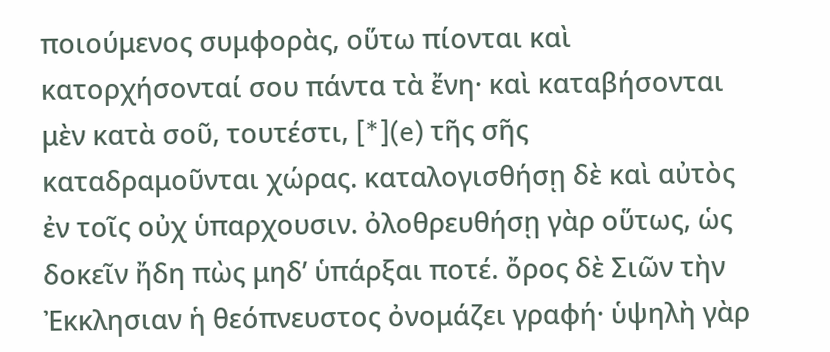ποιούμενος συμφορὰς, οὕτω πίονται καὶ κατορχήσονταί σου πάντα τὰ ἔνη· καὶ καταβήσονται μὲν κατὰ σοῦ, τουτέστι, [*](e) τῆς σῆς καταδραμοῦνται χώρας. καταλογισθήσῃ δὲ καὶ αὐτὸς ἐν τοῖς οὐχ ὑπαρχουσιν. ὀλοθρευθήσῃ γὰρ οὕτως, ὡς δοκεῖν ἤδη πὼς μηδ’ ὑπάρξαι ποτέ. ὄρος δὲ Σιῶν τὴν Ἐκκλησιαν ἡ θεόπνευστος ὀνομάζει γραφή· ὑψηλὴ γὰρ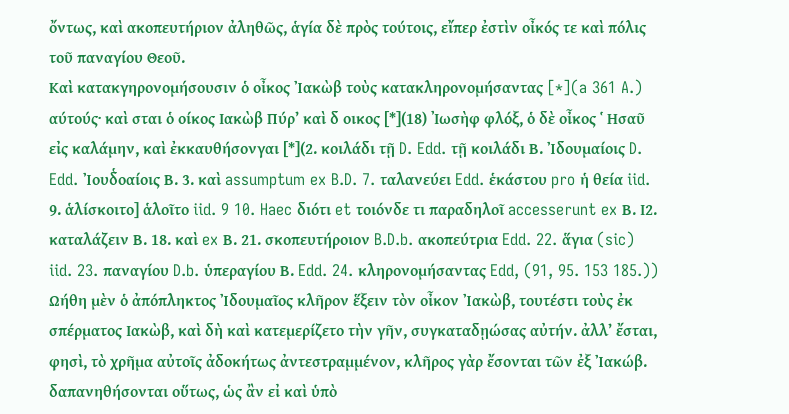ὄντως, καὶ ακοπευτήριον ἀληθῶς, ἁγία δὲ πρὸς τούτοις, εἴπερ ἐστὶν οἶκός τε καὶ πόλις τοῦ παναγίου Θεοῦ.
Καὶ κατακγηρονομήσουσιν ὁ οἶκος Ἰακὼβ τοὺς κατακληρονομήσαντας [*](a 361 A.) αύτούς· καὶ σται ὁ οίκος Ιακὼβ Πύρ’ καὶ δ οικος [*](18) ᾿Ιωσὴφ φλόξ, ὁ δὲ οἶκος ῾ Ησαῦ εἰς καλάμην, καὶ ἐκκαυθήσονγαι [*](2. κοιλάδι τῇ D. Edd. τῇ κοιλάδι Β. Ἰδουμαίοις D. Edd. Ἰουδ̔οαίοις Β. 3. καὶ assumptum ex B.D. 7. ταλανεύει Edd. ἑκάστου pro ἡ θεία iid. 9. ἁλίσκοιτο] ἁλοῖτο iid. 9 10. Haec διότι et τοιόνδε τι παραδηλοῖ accesserunt ex Β. Ι2. καταλάζειν Β. 18. καὶ ex Β. 21. σκοπευτήροιον B.D.b. ακοπεύτρια Edd. 22. ἅγια (sic) iid. 23. παναγίου D.b. ὑπεραγίου Β. Edd. 24. κληρονομήσαντας Edd, (91, 95. 153 185.))
Ωήθη μὲν ὁ ἀπόπληκτος Ἰδουμαῖος κλῆρον ἕξειν τὸν οἶκον Ἰακὼβ, τουτέστι τοὺς ἐκ σπέρματος Ιακὼβ, καὶ δὴ καὶ κατεμερίζετο τὴν γῆν, συγκαταδῃώσας αὐτήν. ἀλλ’ ἔσται, φησὶ, τὸ χρῆμα αὐτοῖς ἀδοκήτως ἀντεστραμμένον, κλῆρος γὰρ ἔσονται τῶν ἐξ Ἰακώβ. δαπανηθήσονται οὕτως, ὡς ἂν εἰ καὶ ὑπὸ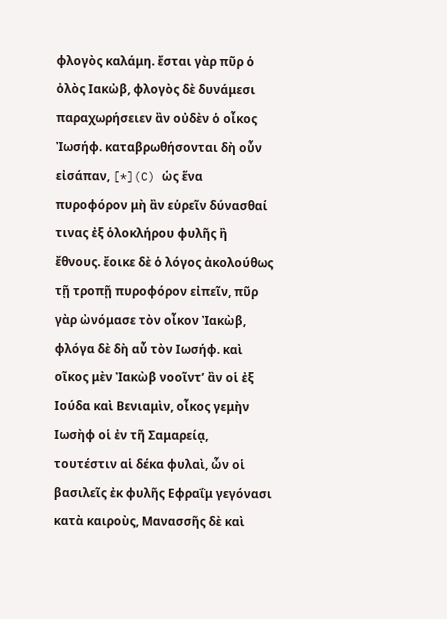φλογὸς καλάμη. ἔσται γὰρ πῦρ ὁ ὀλὸς Ιακὠβ, φλογὸς δὲ δυνάμεσι παραχωρήσειεν ἂν οὐδὲν ὁ οἶκος Ἰωσήφ. καταβρωθήσονται δὴ οὖν εἰσάπαν, [*](C) ὡς ἕνα πυροφόρον μὴ ἂν εὑρεῖν δύνασθαί τινας ἐξ ὁλοκλήρου φυλῆς ἢ ἔθνους. ἔοικε δὲ ὁ λόγος ἀκολούθως τῇ τροπῇ πυροφόρον εἰπεῖν, πῦρ γὰρ ὠνόμασε τὸν οἶκον Ἰακὼβ, φλόγα δὲ δὴ αὖ τὸν Ιωσήφ. καὶ οῖκος μὲν Ἰακὼβ νοοῖντ’ ἂν οἱ ἐξ Ιούδα καὶ Βενιαμὶν, οἶκος γεμὴν Ιωσὴφ οἱ ἐν τῆ Σαμαρείᾳ, τουτέστιν αἱ δέκα φυλαὶ, ὧν οἱ βασιλεῖς ἐκ φυλῆς Εφραΐμ γεγόνασι κατὰ καιροὺς, Μανασσῆς δὲ καὶ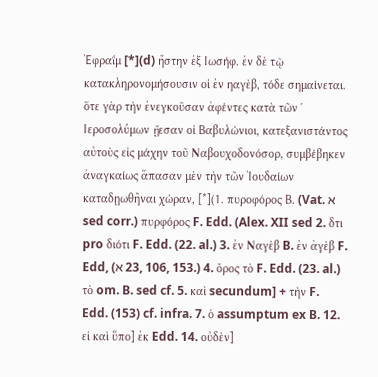Ἐφραΐμ [*](d) ἤστην ἐξ Ιωσήφ. ἐν δὲ τῷ κατακληρονομήσουσιν οἱ ἐν ηαγὲβ, τόδε σημαίνεται. ὅτε γὰρ τὴν ἐνεγκοῦσαν ἀφέντες κατὰ τῶν ῾ Ιεροσολύμων ᾔεσαν οἱ Βαβυλώνιοι, κατεξανιστάντος αὐτοὺς εἰς μάχην τοῦ Ναβουχοδονόσορ, συμβέβηκεν ἀναγκαίως ἅπασαν μὲν τὴν τῶν Ἰουδαίων καταδῃωθῆναι χώραν, [*](1. πυροφόρος Β. (Vat. ℵ sed corr.) πυρφόρος F. Edd. (Alex. XII sed 2. δτι pro διότι F. Edd. (22. al.) 3. ἐν Ναγὲβ B. ἐν ἀγὲβ F. Edd, (ℵ 23, 106, 153.) 4. ὄρος τὸ F. Edd. (23. al.) τὸ om. B. sed cf. 5. καὶ secundum] + τὴν F. Edd. (153) cf. infra. 7. ὁ assumptum ex B. 12. εἰ καὶ ὕπο] ἐκ Edd. 14. οὐδὲν]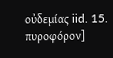οὐδεμίας iid. 15. πυροφόρον]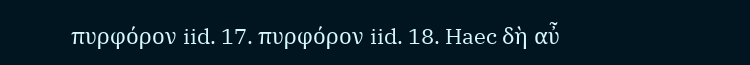πυρφόρον iid. 17. πυρφόρον iid. 18. Haec δὴ αὖ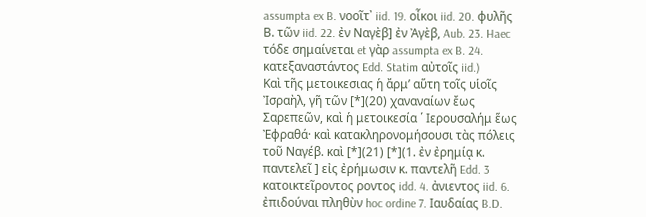assumpta ex B. νοοῖτ᾿ iid. 19. οἶκοι iid. 20. φυλῆς Β. τῶν iid. 22. ἐν Ναγὲβ] ἐν Ἀγὲβ, Aub. 23. Haec τόδε σημαίνεται et γὰρ assumpta ex B. 24. κατεξαναστάντος Edd. Statim αὐτοῖς iid.)
Καὶ τῆς μετοικεσιας ἡ ἄρμ’ αὕτη τοῖς υἱοῖς Ἰσραὴλ, γῆ τῶν [*](20) χαναναίων ἔως Σαρεπεῶν, καὶ ἡ μετοικεσία ῾ Ιερουσαλήμ ἕως Ἐφραθά· καὶ κατακληρονομήσουσι τὰς πόλεις τοῦ Ναγέβ. καὶ [*](21) [*](1. ἐν ἐρημίᾳ κ. παντελεῖ ] εἰς ἐρήμωσιν κ. παντελῆ Edd. 3 κατοικτεῖροντος ροντος idd. 4. ἀνιεντος iid. 6. ἐπιδούναι πληθὺν hoc ordine 7. Ιαυδαίας B.D.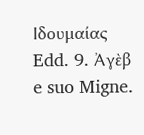Ιδουμαίας Edd. 9. Ἀγὲβ e suo Migne.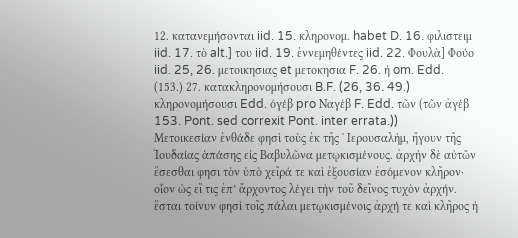12. κατανεμήσονται iid. 15. κληρονομ. habet D. 16. φιλιστειμ iid. 17. τὸ alt.] του iid. 19. ἐννεμηθέντες iid. 22. Φουλὰ] Φούο iid. 25, 26. μετοικησιας et μετοκησια F. 26. ἡ om. Edd. (153.) 27. κατακληρονομήσουσι B.F. (26, 36. 49.) κληρονομήσουσι Edd. όγέβ pro Ναγέβ F. Edd. τῶν (τῶν ἀγέβ 153. Pont. sed correxit Pont. inter errata.))
Μετοικεσίαν ἐνθάδε φησὶ τοὺς ἐκ τῆς ῾ Ιερουσαλὴμ, ἤγουν τῆς Ἰουδαίας ἁπάσης εἰς Βαβυλῶνα μετῳκισμένους. ἀρχὴν δὲ αὐτῶν ἔσεσθαι φησι τὸν ὑπὸ χεῖρά τε καὶ ἐξουσίαν ἐσόμενον κλῆρον· οἷον ὡς εἴ τις ἐπ’ ἄρχοντος λέγει τὴν τοῦ δεῖνος τυχὸν ἀρχήν. ἔσται τοίνυν φησὶ τοῖς πάλαι μετῳκισμένοις ἀρχή τε καὶ κλῆρος ἡ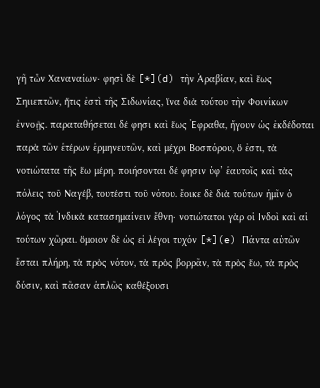γῆ τὦν Χαναναίων· φησὶ δὲ [*](d) τὴν Ἀραβίαν, καὶ ἕως Σηιιεπτῶν, ἥτις ἐστὶ τῆς Σιδωνίας, ἵνα διὰ τούτου τὴν Φοινίκων ἐννοῇς. παραταθήσεται δέ φησι καὶ ἕως Ἐφραθα, ἤγουν ὡς ἐκδέδοται παρὰ τῶν ἑτέρων ἑρμηνευτῶν, καὶ μέχρι Βοσπόρου, ὅ ἐστι, τὰ νοτιώτατα τῆς ἕω μέρη. ποιήσονται δέ φησιν ὑφ’ ἑαυτοῖς καὶ τὰς πόλεις τοῦ Ναγέβ, τουτέστι τοῦ νότου. ἔοικε δὲ διὰ τούτων ἡμῖν ὁ λόγος τὰ Ἰνδικὰ κατασημαίνειν ἔθνη· νοτιώτατοι γὰρ οἱ Ινδοὶ καὶ αἱ τούτων χῶραι. ὅμοιον δὲ ὡς εἰ λέγοι τυχόν [*](e) Πάντα αὐτῶν ἔσται πλήρη, τὰ πρὸς νότον, τὰ πρὸς βορρᾶν, τὰ πρὸς ἕω, τὰ πρὸς δύσιν, καὶ πᾶσαν ἁπλῶς καθέξουσι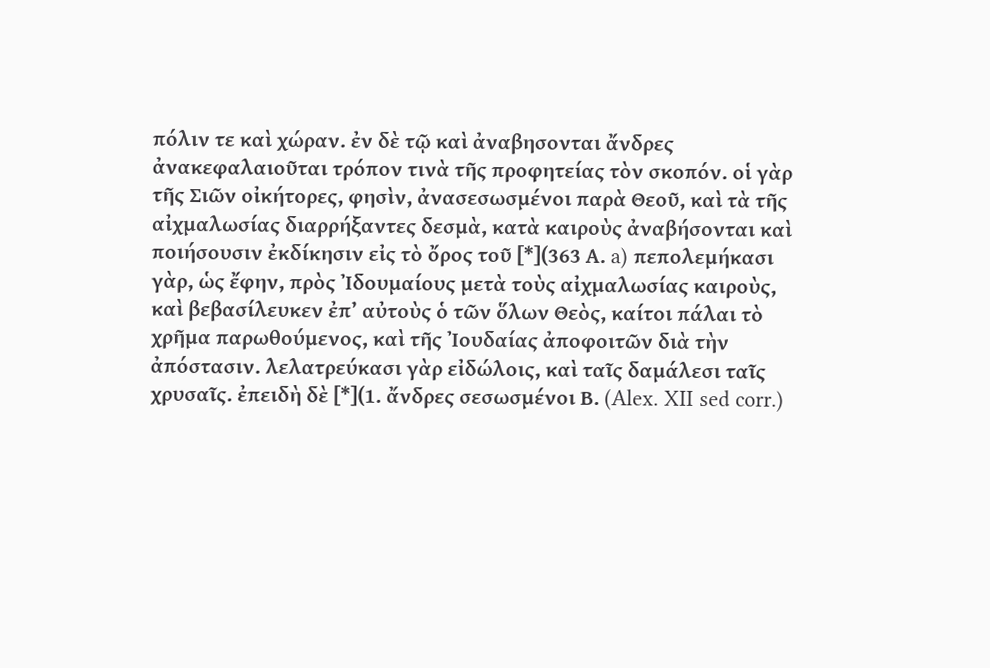πόλιν τε καὶ χώραν. ἐν δὲ τῷ καὶ ἀναβησονται ἄνδρες ἀνακεφαλαιοῦται τρόπον τινὰ τῆς προφητείας τὸν σκοπόν. οἱ γὰρ τῆς Σιῶν οἰκήτορες, φησὶν, ἀνασεσωσμένοι παρὰ Θεοῦ, καὶ τὰ τῆς αἰχμαλωσίας διαρρήξαντες δεσμὰ, κατὰ καιροὺς ἀναβήσονται καὶ ποιήσουσιν ἐκδίκησιν εἰς τὸ ὄρος τοῦ [*](363 Α. a) πεπολεμήκασι γὰρ, ὡς ἔφην, πρὸς Ἰδουμαίους μετὰ τοὺς αἰχμαλωσίας καιροὺς, καὶ βεβασίλευκεν ἐπ’ αὐτοὺς ὁ τῶν ὅλων Θεὸς, καίτοι πάλαι τὸ χρῆμα παρωθούμενος, καὶ τῆς Ἰουδαίας ἀποφοιτῶν διὰ τὴν ἀπόστασιν. λελατρεύκασι γὰρ εἰδώλοις, καὶ ταῖς δαμάλεσι ταῖς χρυσαῖς. ἐπειδὴ δὲ [*](1. ἄνδρες σεσωσμένοι Β. (Alex. XII sed corr.)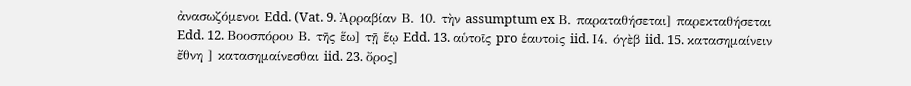ἀνασωζόμενοι Edd. (Vat. 9. Ἀρραβίαν Β. 10. τὴν assumptum ex Β. παραταθήσεται] παρεκταθήσεται Edd. 12. Βοοσπόρου Β. τῆς ἕω] τῇ ἕῳ Edd. 13. αὑτοῖς pro ἑαυτοiς iid. Ι4. όγὲβ iid. 15. κατασημαίνειν ἔθνη ] κατασημαίνεσθαι iid. 23. ὄρος]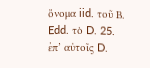ὄνομα iid. τοῦ Β. Edd. τὸ D. 25. ἐπ’ αὐτοῖς D.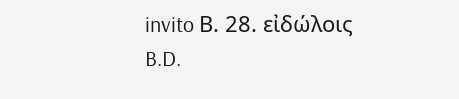invito Β. 28. εἰδώλοις B.D.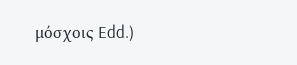μόσχοις Edd.)